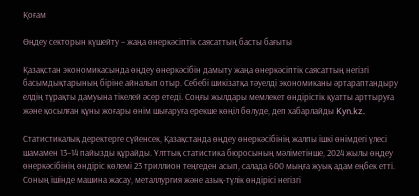Қоғам

Өңдеу секторын күшейту – жаңа өнеркәсіптік саясаттың басты бағыты

Қазақстан экономикасында өңдеу өнеркәсібін дамыту жаңа өнеркәсіптік саясаттың негізгі басымдықтарының біріне айналып отыр. Себебі шикізатқа тәуелді экономиканы әртараптандыру елдің тұрақты дамуына тікелей әсер етеді. Соңғы жылдары мемлекет өндірістік қуатты арттыруға және қосылған құны жоғары өнім шығаруға ерекше көңіл бөлуде, деп хабарлайды Kyn.kz.

Статистикалық деректерге сүйенсек, Қазақстанда өңдеу өнеркәсібінің жалпы ішкі өнімдегі үлесі шамамен 13–14 пайызды құрайды. Ұлттық статистика бюросының мәліметінше, 2024 жылы өңдеу өнеркәсібінің өндіріс көлемі 23 триллион теңгеден асып, салада 600 мыңға жуық адам еңбек етті. Соның ішінде машина жасау, металлургия және азық-түлік өндірісі негізгі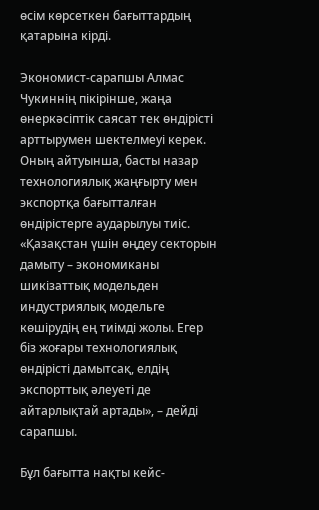өсім көрсеткен бағыттардың қатарына кірді.

Экономист-сарапшы Алмас Чукиннің пікірінше, жаңа өнеркәсіптік саясат тек өндірісті арттырумен шектелмеуі керек. Оның айтуынша, басты назар технологиялық жаңғырту мен экспортқа бағытталған өндірістерге аударылуы тиіс. «Қазақстан үшін өңдеу секторын дамыту – экономиканы шикізаттық модельден индустриялық модельге көшірудің ең тиімді жолы. Егер біз жоғары технологиялық өндірісті дамытсақ, елдің экспорттық әлеуеті де айтарлықтай артады», – дейді сарапшы.

Бұл бағытта нақты кейс-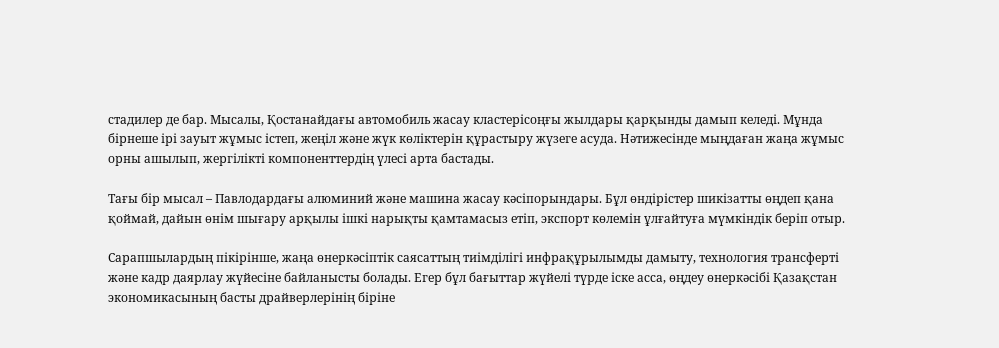стадилер де бар. Мысалы, Қостанайдағы автомобиль жасау кластерісоңғы жылдары қарқынды дамып келеді. Мұнда бірнеше ірі зауыт жұмыс істеп, жеңіл және жүк көліктерін құрастыру жүзеге асуда. Нәтижесінде мыңдаған жаңа жұмыс орны ашылып, жергілікті компоненттердің үлесі арта бастады.

Тағы бір мысал – Павлодардағы алюминий және машина жасау кәсіпорындары. Бұл өндірістер шикізатты өңдеп қана қоймай, дайын өнім шығару арқылы ішкі нарықты қамтамасыз етіп, экспорт көлемін ұлғайтуға мүмкіндік беріп отыр.

Сарапшылардың пікірінше, жаңа өнеркәсіптік саясаттың тиімділігі инфрақұрылымды дамыту, технология трансферті және кадр даярлау жүйесіне байланысты болады. Егер бұл бағыттар жүйелі түрде іске асса, өңдеу өнеркәсібі Қазақстан экономикасының басты драйверлерінің біріне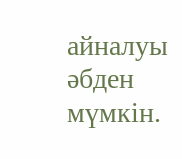айналуы әбден мүмкін.